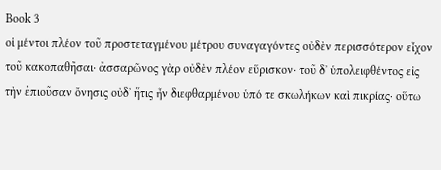Book 3
οἱ μέντοι πλέον τοῦ προστεταγμένου μέτρου συναγαγόντες οὐδὲν περισσότερον εἶχον τοῦ κακοπαθῆσαι· ἀσσαρῶνος γὰρ οὐδὲν πλέον εὕρισκον· τοῦ δʼ ὑπολειφθέντος εἰς τὴν ἐπιοῦσαν ὄνησις οὐδʼ ἥτις ἦν διεφθαρμένου ὑπό τε σκωλήκων καὶ πικρίας· οὕτω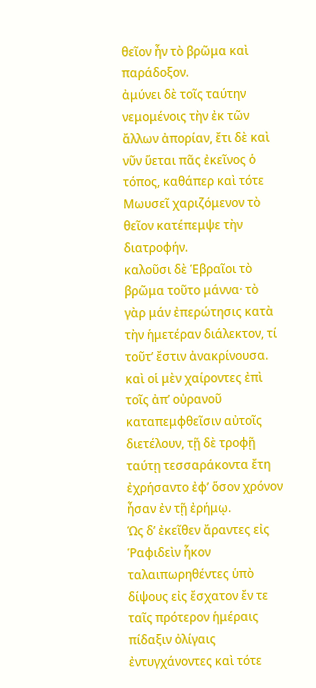θεῖον ἦν τὸ βρῶμα καὶ παράδοξον.
ἀμύνει δὲ τοῖς ταύτην νεμομένοις τὴν ἐκ τῶν ἄλλων ἀπορίαν, ἔτι δὲ καὶ νῦν ὕεται πᾶς ἐκεῖνος ὁ τόπος, καθάπερ καὶ τότε Μωυσεῖ χαριζόμενον τὸ θεῖον κατέπεμψε τὴν διατροφήν.
καλοῦσι δὲ Ἑβραῖοι τὸ βρῶμα τοῦτο μάννα· τὸ γὰρ μάν ἐπερώτησις κατὰ τὴν ἡμετέραν διάλεκτον, τί τοῦτʼ ἔστιν ἀνακρίνουσα. καὶ οἱ μὲν χαίροντες ἐπὶ τοῖς ἀπʼ οὐρανοῦ καταπεμφθεῖσιν αὐτοῖς διετέλουν, τῇ δὲ τροφῇ ταύτῃ τεσσαράκοντα ἔτη ἐχρήσαντο ἐφʼ ὅσον χρόνον ἦσαν ἐν τῇ ἐρήμῳ.
Ὡς δʼ ἐκεῖθεν ἄραντες εἰς Ῥαφιδεὶν ἧκον ταλαιπωρηθέντες ὑπὸ δίψους εἰς ἔσχατον ἔν τε ταῖς πρότερον ἡμέραις πίδαξιν ὀλίγαις ἐντυγχάνοντες καὶ τότε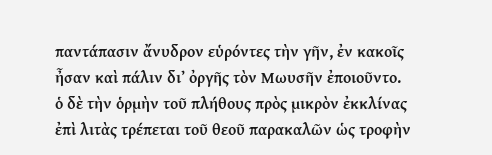παντάπασιν ἄνυδρον εὑρόντες τὴν γῆν, ἐν κακοῖς ἦσαν καὶ πάλιν διʼ ὀργῆς τὸν Μωυσῆν ἐποιοῦντο.
ὁ δὲ τὴν ὁρμὴν τοῦ πλήθους πρὸς μικρὸν ἐκκλίνας ἐπὶ λιτὰς τρέπεται τοῦ θεοῦ παρακαλῶν ὡς τροφὴν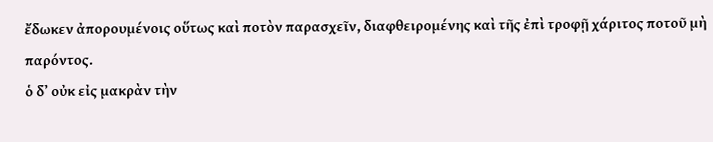ἔδωκεν ἀπορουμένοις οὕτως καὶ ποτὸν παρασχεῖν, διαφθειρομένης καὶ τῆς ἐπὶ τροφῇ χάριτος ποτοῦ μὴ παρόντος.
ὁ δʼ οὐκ εἰς μακρὰν τὴν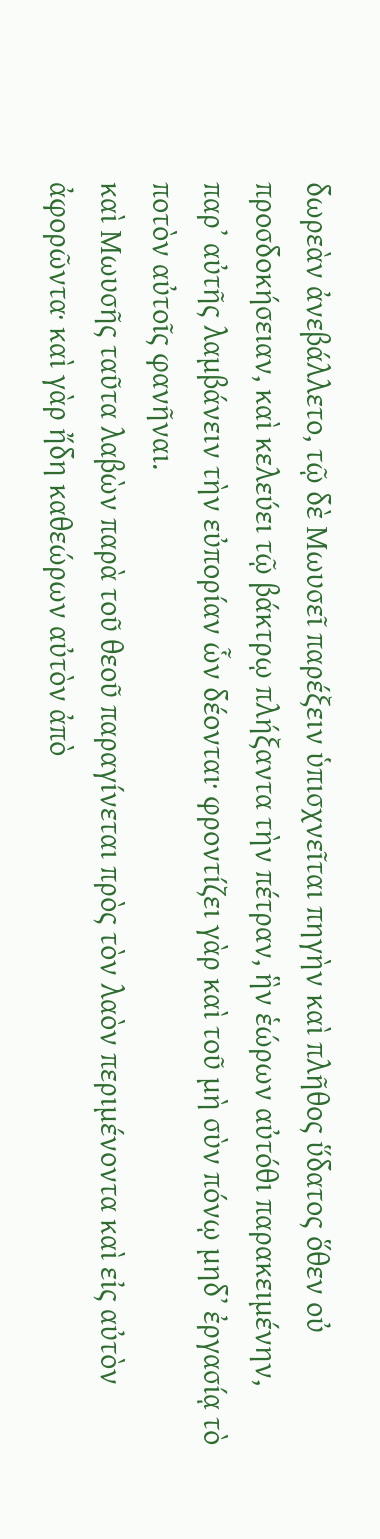δωρεὰν ἀνεβάλλετο, τῷ δὲ Μωυσεῖ παρέξειν ὑπισχνεῖται πηγὴν καὶ πλῆθος ὕδατος ὅθεν οὐ προσδοκήσειαν, καὶ κελεύει τῷ βάκτρῳ πλήξαντα τὴν πέτραν, ἣν ἑώρων αὐτόθι παρακειμένην, παρʼ αὐτῆς λαμβάνειν τὴν εὐπορίαν ὧν δέονται· φροντίζει γὰρ καὶ τοῦ μὴ σὺν πόνῳ μηδʼ ἐργασίᾳ τὸ ποτὸν αὐτοῖς φανῆναι.
καὶ Μωυσῆς ταῦτα λαβὼν παρὰ τοῦ θεοῦ παραγίνεται πρὸς τὸν λαὸν περιμένοντα καὶ εἰς αὐτὸν ἀφορῶντα· καὶ γὰρ ἤδη καθεώρων αὐτὸν ἀπὸ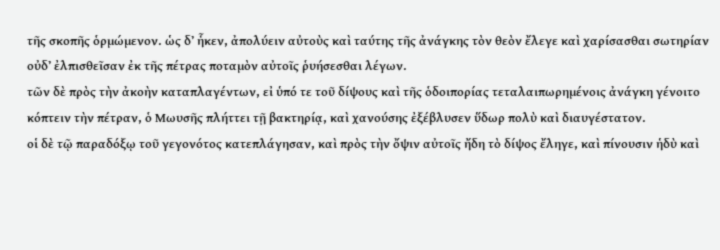τῆς σκοπῆς ὁρμώμενον. ὡς δʼ ἧκεν, ἀπολύειν αὐτοὺς καὶ ταύτης τῆς ἀνάγκης τὸν θεὸν ἔλεγε καὶ χαρίσασθαι σωτηρίαν οὐδʼ ἐλπισθεῖσαν ἐκ τῆς πέτρας ποταμὸν αὐτοῖς ῥυήσεσθαι λέγων.
τῶν δὲ πρὸς τὴν ἀκοὴν καταπλαγέντων, εἰ ὑπό τε τοῦ δίψους καὶ τῆς ὁδοιπορίας τεταλαιπωρημένοις ἀνάγκη γένοιτο κόπτειν τὴν πέτραν, ὁ Μωυσῆς πλήττει τῇ βακτηρίᾳ, καὶ χανούσης ἐξέβλυσεν ὕδωρ πολὺ καὶ διαυγέστατον.
οἱ δὲ τῷ παραδόξῳ τοῦ γεγονότος κατεπλάγησαν, καὶ πρὸς τὴν ὄψιν αὐτοῖς ἤδη τὸ δίψος ἔληγε, καὶ πίνουσιν ἡδὺ καὶ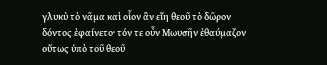γλυκὺ τὸ νᾶμα καὶ οἷον ἂν εἴη θεοῦ τὸ δῶρον δόντος ἐφαίνετο· τόν τε οὖν Μωυσῆν ἐθαύμαζον οὕτως ὑπὸ τοῦ θεοῦ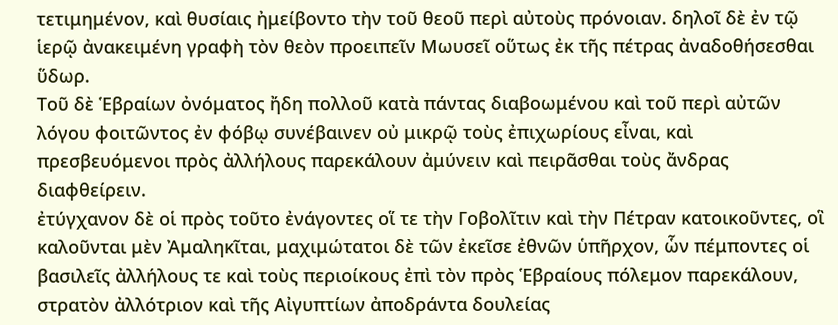τετιμημένον, καὶ θυσίαις ἠμείβοντο τὴν τοῦ θεοῦ περὶ αὐτοὺς πρόνοιαν. δηλοῖ δὲ ἐν τῷ ἱερῷ ἀνακειμένη γραφὴ τὸν θεὸν προειπεῖν Μωυσεῖ οὕτως ἐκ τῆς πέτρας ἀναδοθήσεσθαι ὕδωρ.
Τοῦ δὲ Ἑβραίων ὀνόματος ἤδη πολλοῦ κατὰ πάντας διαβοωμένου καὶ τοῦ περὶ αὐτῶν λόγου φοιτῶντος ἐν φόβῳ συνέβαινεν οὐ μικρῷ τοὺς ἐπιχωρίους εἶναι, καὶ πρεσβευόμενοι πρὸς ἀλλήλους παρεκάλουν ἀμύνειν καὶ πειρᾶσθαι τοὺς ἄνδρας διαφθείρειν.
ἐτύγχανον δὲ οἱ πρὸς τοῦτο ἐνάγοντες οἵ τε τὴν Γοβολῖτιν καὶ τὴν Πέτραν κατοικοῦντες, οἳ καλοῦνται μὲν Ἀμαληκῖται, μαχιμώτατοι δὲ τῶν ἐκεῖσε ἐθνῶν ὑπῆρχον, ὧν πέμποντες οἱ βασιλεῖς ἀλλήλους τε καὶ τοὺς περιοίκους ἐπὶ τὸν πρὸς Ἑβραίους πόλεμον παρεκάλουν, στρατὸν ἀλλότριον καὶ τῆς Αἰγυπτίων ἀποδράντα δουλείας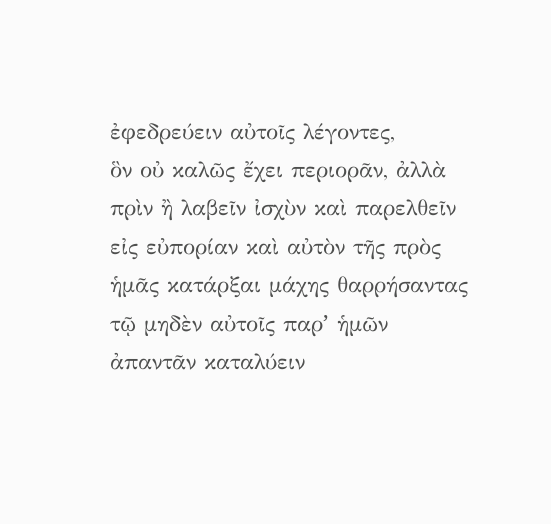ἐφεδρεύειν αὐτοῖς λέγοντες,
ὃν οὐ καλῶς ἔχει περιορᾶν, ἀλλὰ πρὶν ἢ λαβεῖν ἰσχὺν καὶ παρελθεῖν εἰς εὐπορίαν καὶ αὐτὸν τῆς πρὸς ἡμᾶς κατάρξαι μάχης θαρρήσαντας τῷ μηδὲν αὐτοῖς παρʼ ἡμῶν ἀπαντᾶν καταλύειν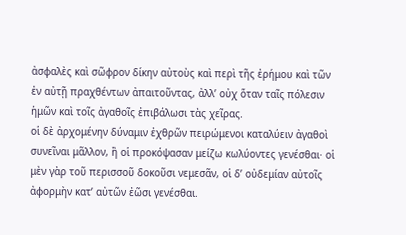ἀσφαλὲς καὶ σῶφρον δίκην αὐτοὺς καὶ περὶ τῆς ἐρήμου καὶ τῶν ἐν αὐτῇ πραχθέντων ἀπαιτοῦντας, ἀλλʼ οὐχ ὅταν ταῖς πόλεσιν ἡμῶν καὶ τοῖς ἀγαθοῖς ἐπιβάλωσι τὰς χεῖρας.
οἱ δὲ ἀρχομένην δύναμιν ἐχθρῶν πειρώμενοι καταλύειν ἀγαθοὶ συνεῖναι μᾶλλον, ἢ οἱ προκόψασαν μείζω κωλύοντες γενέσθαι· οἱ μὲν γὰρ τοῦ περισσοῦ δοκοῦσι νεμεσᾶν, οἱ δʼ οὐδεμίαν αὐτοῖς ἀφορμὴν κατʼ αὐτῶν ἐῶσι γενέσθαι.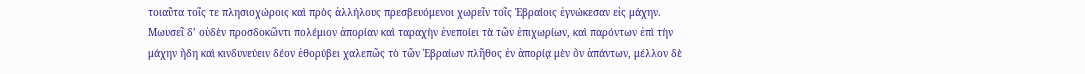τοιαῦτα τοῖς τε πλησιοχώροις καὶ πρὸς ἀλλήλους πρεσβευόμενοι χωρεῖν τοῖς Ἑβραίοις ἐγνώκεσαν εἰς μάχην.
Μωυσεῖ δʼ οὐδὲν προσδοκῶντι πολέμιον ἀπορίαν καὶ ταραχὴν ἐνεποίει τὰ τῶν ἐπιχωρίων, καὶ παρόντων ἐπὶ τὴν μάχην ἤδη καὶ κινδυνεύειν δέον ἐθορύβει χαλεπῶς τὸ τῶν Ἑβραίων πλῆθος ἐν ἀπορίᾳ μὲν ὂν ἁπάντων, μέλλον δὲ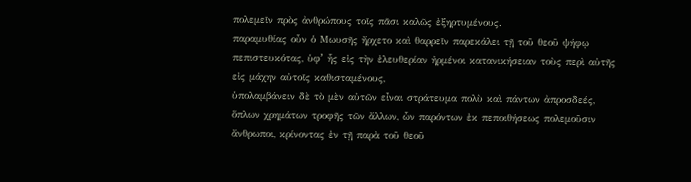πολεμεῖν πρὸς ἀνθρώπους τοῖς πᾶσι καλῶς ἐξηρτυμένους.
παραμυθίας οὖν ὁ Μωυσῆς ἤρχετο καὶ θαρρεῖν παρεκάλει τῇ τοῦ θεοῦ ψήφῳ πεπιστευκότας, ὑφʼ ἧς εἰς τὴν ἐλευθερίαν ἠρμένοι κατανικήσειαν τοὺς περὶ αὐτῆς εἰς μάχην αὐτοῖς καθισταμένους,
ὑπολαμβάνειν δὲ τὸ μὲν αὐτῶν εἶναι στράτευμα πολὺ καὶ πάντων ἀπροσδεές, ὅπλων χρημάτων τροφῆς τῶν ἄλλων, ὧν παρόντων ἐκ πεποιθήσεως πολεμοῦσιν ἄνθρωποι, κρίνοντας ἐν τῇ παρὰ τοῦ θεοῦ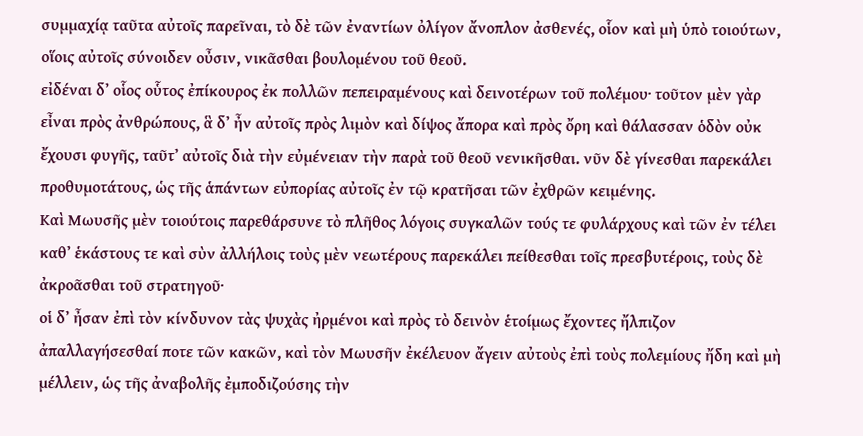συμμαχίᾳ ταῦτα αὐτοῖς παρεῖναι, τὸ δὲ τῶν ἐναντίων ὀλίγον ἄνοπλον ἀσθενές, οἷον καὶ μὴ ὑπὸ τοιούτων, οἵοις αὐτοῖς σύνοιδεν οὖσιν, νικᾶσθαι βουλομένου τοῦ θεοῦ.
εἰδέναι δʼ οἷος οὗτος ἐπίκουρος ἐκ πολλῶν πεπειραμένους καὶ δεινοτέρων τοῦ πολέμου· τοῦτον μὲν γὰρ εἶναι πρὸς ἀνθρώπους, ἃ δʼ ἦν αὐτοῖς πρὸς λιμὸν καὶ δίψος ἄπορα καὶ πρὸς ὄρη καὶ θάλασσαν ὁδὸν οὐκ ἔχουσι φυγῆς, ταῦτʼ αὐτοῖς διὰ τὴν εὐμένειαν τὴν παρὰ τοῦ θεοῦ νενικῆσθαι. νῦν δὲ γίνεσθαι παρεκάλει προθυμοτάτους, ὡς τῆς ἁπάντων εὐπορίας αὐτοῖς ἐν τῷ κρατῆσαι τῶν ἐχθρῶν κειμένης.
Καὶ Μωυσῆς μὲν τοιούτοις παρεθάρσυνε τὸ πλῆθος λόγοις συγκαλῶν τούς τε φυλάρχους καὶ τῶν ἐν τέλει καθʼ ἑκάστους τε καὶ σὺν ἀλλήλοις τοὺς μὲν νεωτέρους παρεκάλει πείθεσθαι τοῖς πρεσβυτέροις, τοὺς δὲ ἀκροᾶσθαι τοῦ στρατηγοῦ·
οἱ δʼ ἦσαν ἐπὶ τὸν κίνδυνον τὰς ψυχὰς ἠρμένοι καὶ πρὸς τὸ δεινὸν ἑτοίμως ἔχοντες ἤλπιζον ἀπαλλαγήσεσθαί ποτε τῶν κακῶν, καὶ τὸν Μωυσῆν ἐκέλευον ἄγειν αὐτοὺς ἐπὶ τοὺς πολεμίους ἤδη καὶ μὴ μέλλειν, ὡς τῆς ἀναβολῆς ἐμποδιζούσης τὴν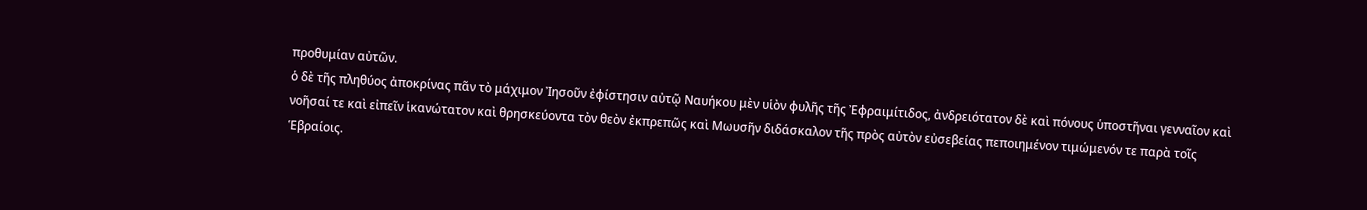προθυμίαν αὐτῶν.
ὁ δὲ τῆς πληθύος ἀποκρίνας πᾶν τὸ μάχιμον Ἰησοῦν ἐφίστησιν αὐτῷ Ναυήκου μὲν υἱὸν φυλῆς τῆς Ἐφραιμίτιδος, ἀνδρειότατον δὲ καὶ πόνους ὑποστῆναι γενναῖον καὶ νοῆσαί τε καὶ εἰπεῖν ἱκανώτατον καὶ θρησκεύοντα τὸν θεὸν ἐκπρεπῶς καὶ Μωυσῆν διδάσκαλον τῆς πρὸς αὐτὸν εὐσεβείας πεποιημένον τιμώμενόν τε παρὰ τοῖς Ἑβραίοις.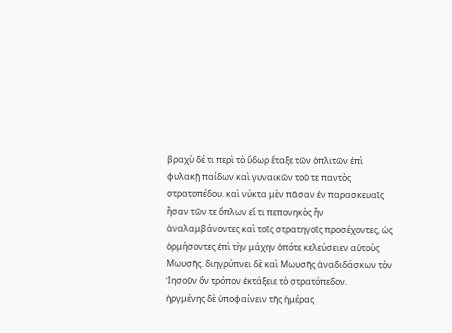βραχὺ δέ τι περὶ τὸ ὕδωρ ἔταξε τῶν ὁπλιτῶν ἐπὶ φυλακῇ παίδων καὶ γυναικῶν τοῦ τε παντὸς στρατοπέδου. καὶ νύκτα μὲν πᾶσαν ἐν παρασκευαῖς ἦσαν τῶν τε ὅπλων εἴ τι πεπονηκὸς ἦν ἀναλαμβάνοντες καὶ τοῖς στρατηγοῖς προσέχοντες, ὡς ὁρμήσοντες ἐπὶ τὴν μάχην ὁπότε κελεύσειεν αὐτοὺς Μωυσῆς. διηγρύπνει δὲ καὶ Μωυσῆς ἀναδιδάσκων τὸν Ἰησοῦν ὃν τρόπον ἐκτάξειε τὸ στρατόπεδον.
ἠργμένης δὲ ὑποφαίνειν τῆς ἡμέρας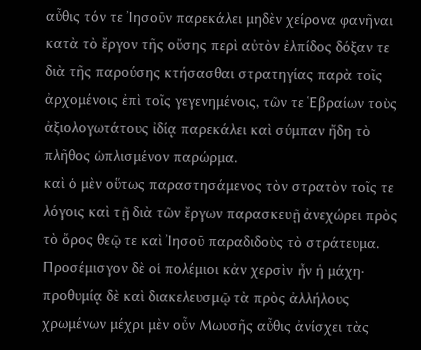αὖθις τόν τε Ἰησοῦν παρεκάλει μηδὲν χείρονα φανῆναι κατὰ τὸ ἔργον τῆς οὔσης περὶ αὐτὸν ἐλπίδος δόξαν τε διὰ τῆς παρούσης κτήσασθαι στρατηγίας παρὰ τοῖς ἀρχομένοις ἐπὶ τοῖς γεγενημένοις, τῶν τε Ἑβραίων τοὺς ἀξιολογωτάτους ἰδίᾳ παρεκάλει καὶ σύμπαν ἤδη τὸ πλῆθος ὡπλισμένον παρώρμα.
καὶ ὁ μὲν οὕτως παραστησάμενος τὸν στρατὸν τοῖς τε λόγοις καὶ τῇ διὰ τῶν ἔργων παρασκευῇ ἀνεχώρει πρὸς τὸ ὄρος θεῷ τε καὶ Ἰησοῦ παραδιδοὺς τὸ στράτευμα.
Προσέμισγον δὲ οἱ πολέμιοι κἀν χερσὶν ἦν ἡ μάχη· προθυμίᾳ δὲ καὶ διακελευσμῷ τὰ πρὸς ἀλλήλους χρωμένων μέχρι μὲν οὖν Μωυσῆς αὖθις ἀνίσχει τὰς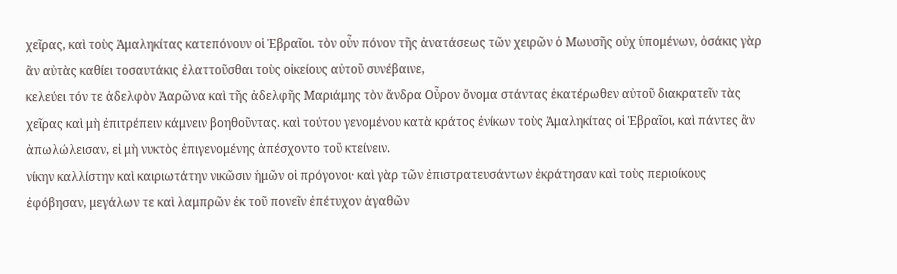χεῖρας, καὶ τοὺς Ἀμαληκίτας κατεπόνουν οἱ Ἑβραῖοι. τὸν οὖν πόνον τῆς ἀνατάσεως τῶν χειρῶν ὁ Μωυσῆς οὐχ ὑπομένων, ὁσάκις γὰρ ἂν αὐτὰς καθίει τοσαυτάκις ἐλαττοῦσθαι τοὺς οἰκείους αὐτοῦ συνέβαινε,
κελεύει τόν τε ἀδελφὸν Ἀαρῶνα καὶ τῆς ἀδελφῆς Μαριάμης τὸν ἄνδρα Οὖρον ὄνομα στάντας ἑκατέρωθεν αὐτοῦ διακρατεῖν τὰς χεῖρας καὶ μὴ ἐπιτρέπειν κάμνειν βοηθοῦντας. καὶ τούτου γενομένου κατὰ κράτος ἐνίκων τοὺς Ἀμαληκίτας οἱ Ἑβραῖοι, καὶ πάντες ἂν ἀπωλώλεισαν, εἰ μὴ νυκτὸς ἐπιγενομένης ἀπέσχοντο τοῦ κτείνειν.
νίκην καλλίστην καὶ καιριωτάτην νικῶσιν ἡμῶν οἱ πρόγονοι· καὶ γὰρ τῶν ἐπιστρατευσάντων ἐκράτησαν καὶ τοὺς περιοίκους ἐφόβησαν, μεγάλων τε καὶ λαμπρῶν ἐκ τοῦ πονεῖν ἐπέτυχον ἀγαθῶν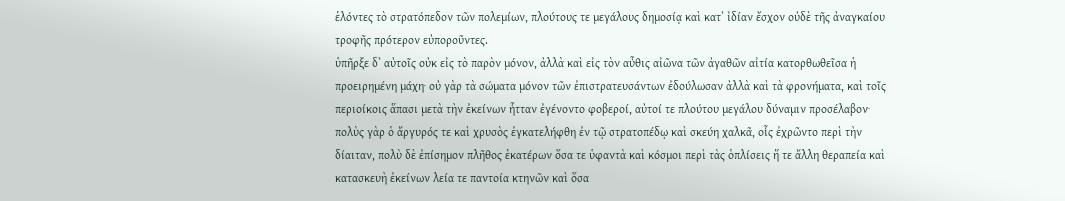ἑλόντες τὸ στρατόπεδον τῶν πολεμίων, πλούτους τε μεγάλους δημοσίᾳ καὶ κατʼ ἰδίαν ἔσχον οὐδὲ τῆς ἀναγκαίου τροφῆς πρότερον εὐποροῦντες.
ὑπῆρξε δʼ αὐτοῖς οὐκ εἰς τὸ παρὸν μόνον, ἀλλὰ καὶ εἰς τὸν αὖθις αἰῶνα τῶν ἀγαθῶν αἰτία κατορθωθεῖσα ἡ προειρημένη μάχη· οὐ γὰρ τὰ σώματα μόνον τῶν ἐπιστρατευσάντων ἐδούλωσαν ἀλλὰ καὶ τὰ φρονήματα, καὶ τοῖς περιοίκοις ἅπασι μετὰ τὴν ἐκείνων ἧτταν ἐγένοντο φοβεροί, αὐτοί τε πλούτου μεγάλου δύναμιν προσέλαβον·
πολὺς γὰρ ὁ ἄργυρός τε καὶ χρυσὸς ἐγκατελήφθη ἐν τῷ στρατοπέδῳ καὶ σκεύη χαλκᾶ, οἷς ἐχρῶντο περὶ τὴν δίαιταν, πολὺ δὲ ἐπίσημον πλῆθος ἑκατέρων ὅσα τε ὑφαντὰ καὶ κόσμοι περὶ τὰς ὁπλίσεις ἥ τε ἄλλη θεραπεία καὶ κατασκευὴ ἐκείνων λεία τε παντοία κτηνῶν καὶ ὅσα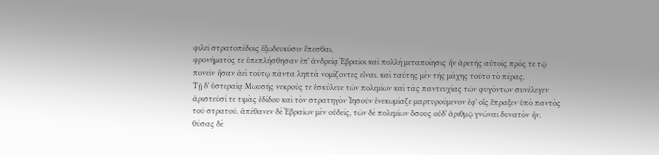φιλεῖ στρατοπέδοις ἐξωδευκόσιν ἕπεσθαι.
φρονήματός τε ὑπεπλήσθησαν ἐπʼ ἀνδρείᾳ Ἑβραῖοι καὶ πολλὴ μεταποίησις ἦν ἀρετῆς αὐτοῖς πρός τε τῷ πονεῖν ἦσαν ἀεὶ τούτῳ πάντα ληπτὰ νομίζοντες εἶναι. καὶ ταύτης μὲν τῆς μάχης τοῦτο τὸ πέρας.
Τῇ δʼ ὑστεραίᾳ Μωυσῆς νεκρούς τε ἐσκύλευε τῶν πολεμίων καὶ τὰς παντευχίας τῶν φυγόντων συνέλεγεν ἀριστεῦσί τε τιμὰς ἐδίδου καὶ τὸν στρατηγὸν Ἰησοῦν ἐνεκωμίαζε μαρτυρούμενον ἐφʼ οἷς ἔπραξεν ὑπὸ παντὸς τοῦ στρατοῦ. ἀπέθανεν δὲ Ἑβραίων μὲν οὐδείς, τῶν δὲ πολεμίων ὅσους οὐδʼ ἀριθμῷ γνῶναι δυνατὸν ἦν.
θύσας δὲ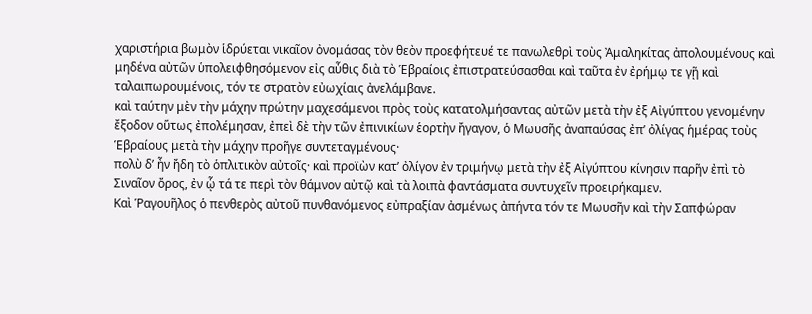χαριστήρια βωμὸν ἱδρύεται νικαῖον ὀνομάσας τὸν θεὸν προεφήτευέ τε πανωλεθρὶ τοὺς Ἀμαληκίτας ἀπολουμένους καὶ μηδένα αὐτῶν ὑπολειφθησόμενον εἰς αὖθις διὰ τὸ Ἑβραίοις ἐπιστρατεύσασθαι καὶ ταῦτα ἐν ἐρήμῳ τε γῇ καὶ ταλαιπωρουμένοις, τόν τε στρατὸν εὐωχίαις ἀνελάμβανε.
καὶ ταύτην μὲν τὴν μάχην πρώτην μαχεσάμενοι πρὸς τοὺς κατατολμήσαντας αὐτῶν μετὰ τὴν ἐξ Αἰγύπτου γενομένην ἔξοδον οὕτως ἐπολέμησαν, ἐπεὶ δὲ τὴν τῶν ἐπινικίων ἑορτὴν ἤγαγον, ὁ Μωυσῆς ἀναπαύσας ἐπʼ ὀλίγας ἡμέρας τοὺς Ἑβραίους μετὰ τὴν μάχην προῆγε συντεταγμένους·
πολὺ δʼ ἦν ἤδη τὸ ὁπλιτικὸν αὐτοῖς· καὶ προϊὼν κατʼ ὀλίγον ἐν τριμήνῳ μετὰ τὴν ἐξ Αἰγύπτου κίνησιν παρῆν ἐπὶ τὸ Σιναῖον ὄρος, ἐν ᾧ τά τε περὶ τὸν θάμνον αὐτῷ καὶ τὰ λοιπὰ φαντάσματα συντυχεῖν προειρήκαμεν.
Καὶ Ῥαγουῆλος ὁ πενθερὸς αὐτοῦ πυνθανόμενος εὐπραξίαν ἀσμένως ἀπήντα τόν τε Μωυσῆν καὶ τὴν Σαπφώραν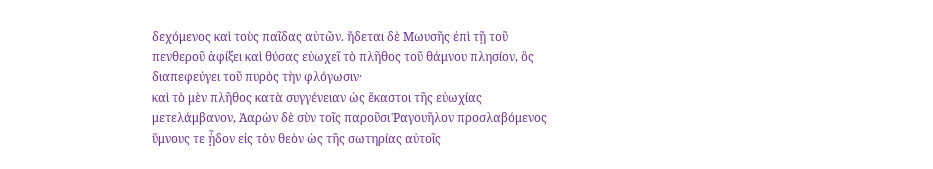δεχόμενος καὶ τοὺς παῖδας αὐτῶν. ἥδεται δὲ Μωυσῆς ἐπὶ τῇ τοῦ πενθεροῦ ἀφίξει καὶ θύσας εὐωχεῖ τὸ πλῆθος τοῦ θάμνου πλησίον, ὃς διαπεφεύγει τοῦ πυρὸς τὴν φλόγωσιν·
καὶ τὸ μὲν πλῆθος κατὰ συγγένειαν ὡς ἕκαστοι τῆς εὐωχίας μετελάμβανον, Ἀαρὼν δὲ σὺν τοῖς παροῦσι Ῥαγουῆλον προσλαβόμενος ὕμνους τε ᾖδον εἰς τὸν θεὸν ὡς τῆς σωτηρίας αὐτοῖς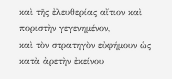καὶ τῆς ἐλευθερίας αἴτιον καὶ ποριστὴν γεγενημένον,
καὶ τὸν στρατηγὸν εὐφήμουν ὡς κατὰ ἀρετὴν ἐκείνου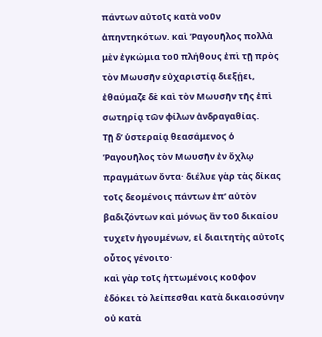πάντων αὐτοῖς κατὰ νοῦν ἀπηντηκότων. καὶ Ῥαγουῆλος πολλὰ μὲν ἐγκώμια τοῦ πλήθους ἐπὶ τῇ πρὸς τὸν Μωυσῆν εὐχαριστίᾳ διεξῄει, ἐθαύμαζε δὲ καὶ τὸν Μωυσῆν τῆς ἐπὶ σωτηρίᾳ τῶν φίλων ἀνδραγαθίας.
Τῇ δʼ ὑστεραίᾳ θεασάμενος ὁ Ῥαγουῆλος τὸν Μωυσῆν ἐν ὄχλῳ πραγμάτων ὄντα· διέλυε γὰρ τὰς δίκας τοῖς δεομένοις πάντων ἐπʼ αὐτὸν βαδιζόντων καὶ μόνως ἂν τοῦ δικαίου τυχεῖν ἡγουμένων, εἰ διαιτητὴς αὐτοῖς οὗτος γένοιτο·
καὶ γὰρ τοῖς ἡττωμένοις κοῦφον ἐδόκει τὸ λείπεσθαι κατὰ δικαιοσύνην οὐ κατὰ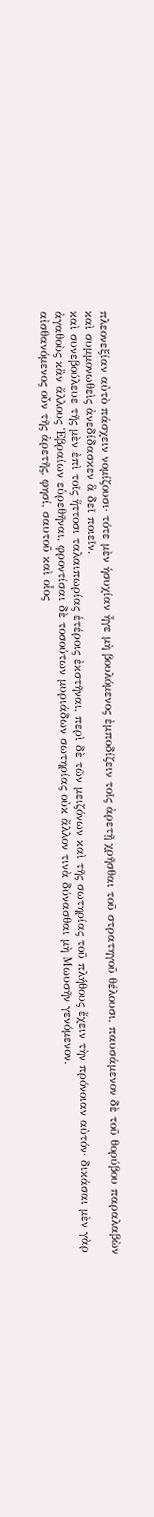πλεονεξίαν αὐτὸ πάσχειν νομίζουσι· τότε μὲν ἡσυχίαν ἦγε μὴ βουλόμενος ἐμποδίζειν τοῖς ἀρετῇ χρῆσθαι τοῦ στρατηγοῦ θέλουσι, παυσάμενον δὲ τοῦ θορύβου παραλαβὼν καὶ συμμονωθεὶς ἀνεδίδασκεν ἃ δεῖ ποιεῖν.
καὶ συνεβούλευε τῆς μὲν ἐπὶ τοῖς ἥττοσι ταλαιπωρίας ἑτέροις ἐκστῆναι, περὶ δὲ τῶν μειζόνων καὶ τῆς σωτηρίας τοῦ πλήθους ἔχειν τὴν πρόνοιαν αὐτόν· δικάσαι μὲν γὰρ ἀγαθοὺς κἂν ἄλλους Ἑβραίων εὑρεθῆναι, φροντίσαι δὲ τοσούτων μυριάδων σωτηρίας οὐκ ἄλλον τινὰ δύνασθαι μὴ Μωυσῆν γενόμενον.
αἰσθανόμενος οὖν τῆς ἀρετῆς, φησί, σαυτοῦ καὶ οἷος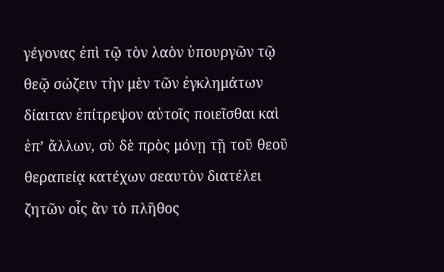γέγονας ἐπὶ τῷ τὸν λαὸν ὑπουργῶν τῷ θεῷ σώζειν τὴν μὲν τῶν ἐγκλημάτων δίαιταν ἐπίτρεψον αὐτοῖς ποιεῖσθαι καὶ ἐπʼ ἄλλων, σὺ δὲ πρὸς μόνῃ τῇ τοῦ θεοῦ θεραπείᾳ κατέχων σεαυτὸν διατέλει ζητῶν οἷς ἂν τὸ πλῆθος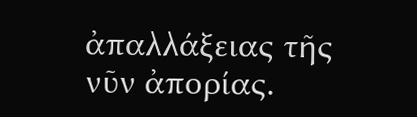ἀπαλλάξειας τῆς νῦν ἀπορίας.